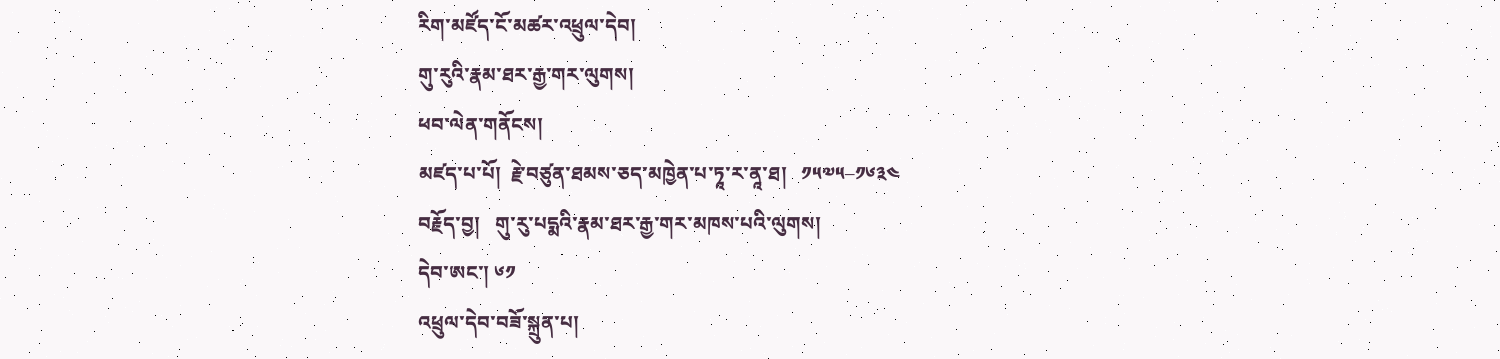རིག་མཛོད་ངོ་མཚར་འཕྲུལ་དེབ།
གུ་རུའི་རྣམ་ཐར་རྒྱ་གར་ལུགས།
ཕབ་ལེན་གནོངས།
མཛད་པ་པོ།  རྗེ་བཙུན་ཐམས་ཅད་མཁྱེན་པ་ཏཱ་ར་ནཱ་ཐ།   ༡༥༧༥–༡༦༣༤
བརྗོད་བྱ།   གུ་རུ་པདྨའི་རྣམ་ཐར་རྒྱ་གར་མཁས་པའི་ལུགས།
དེབ་ཨང་། ༦༡
འཕྲུལ་དེབ་བཟོ་སྐྲུན་པ།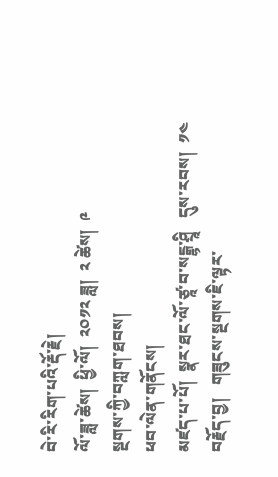བེ་རི་རིག་པའི་རྡོ་རྗེ།
ལོ་ཟླ་ཚེས།  ཕྱི་ལོ།  ༢༠༡༢ ཟླ།  ༢ ཚེས།  ༩
སྔགས་ཀྱི་བཀླག་ཐབས།
ཕབ་ལེན་གནོངས།
མཛད་པ་པོ།  སྣར་ཐང་ལོ་ཙཱ་བ་སངྒྷ་ཤྲཱི   དུས་རབས།  ༡༤
བརྗོད་བྱ།   གཟུངས་སྔགས་ཇི་ལྟར་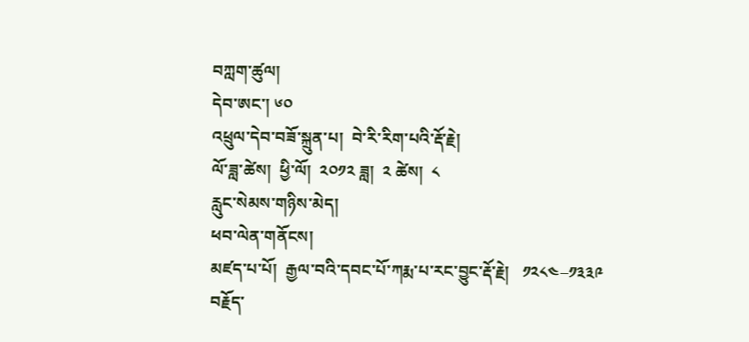བཀླག་ཚུལ།
དེབ་ཨང་། ༦༠
འཕྲུལ་དེབ་བཟོ་སྐྲུན་པ།  བེ་རི་རིག་པའི་རྡོ་རྗེ།
ལོ་ཟླ་ཚེས།  ཕྱི་ལོ།  ༢༠༡༢ ཟླ།  ༢ ཚེས།  ༨
རླུང་སེམས་གཉིས་མེད།
ཕབ་ལེན་གནོངས།
མཛད་པ་པོ།  རྒྱལ་བའི་དབང་པོ་ཀརྨ་པ་རང་བྱུང་རྡོ་རྗེ།   ༡༢༨༤–༡༣༣༩
བརྗོད་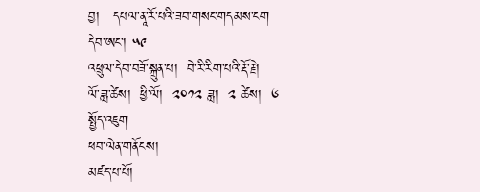བྱ།   དཔལ་ནཱ་རོ་པའི་ཟབ་གསང་གདམས་ངག
དེབ་ཨང་། ༥༩
འཕྲུལ་དེབ་བཟོ་སྐྲུན་པ།  བེ་རི་རིག་པའི་རྡོ་རྗེ།
ལོ་ཟླ་ཚེས།  ཕྱི་ལོ།  ༢༠༡༢ ཟླ།  ༢ ཚེས།  ༦
སྤྱོད་འཇུག
ཕབ་ལེན་གནོངས།
མཛད་པ་པོ།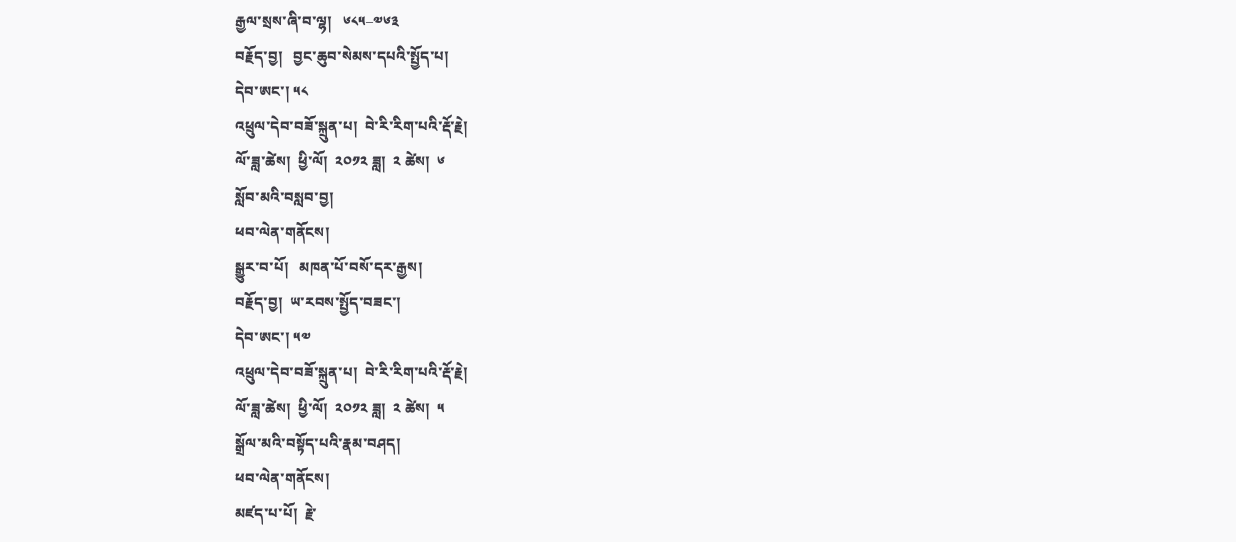རྒྱལ་སྲས་ཞི་བ་ལྷ།   ༦༨༥–༧༦༣
བརྗོད་བྱ།   བྱང་ཆུབ་སེམས་དཔའི་སྤྱོད་པ།
དེབ་ཨང་། ༥༨
འཕྲུལ་དེབ་བཟོ་སྐྲུན་པ།  བེ་རི་རིག་པའི་རྡོ་རྗེ།
ལོ་ཟླ་ཚེས།  ཕྱི་ལོ།  ༢༠༡༢ ཟླ།  ༢ ཚེས།  ༦
སློབ་མའི་བསླབ་བྱ།
ཕབ་ལེན་གནོངས།
སྒྱུར་བ་པོ།   མཁན་པོ་བསོ་དར་རྒྱས།
བརྗོད་བྱ།  ཡ་རབས་སྤྱོད་བཟང་།
དེབ་ཨང་། ༥༧
འཕྲུལ་དེབ་བཟོ་སྐྲུན་པ།  བེ་རི་རིག་པའི་རྡོ་རྗེ།
ལོ་ཟླ་ཚེས།  ཕྱི་ལོ།  ༢༠༡༢ ཟླ།  ༢ ཚེས།  ༥
སྒྲོལ་མའི་བསྟོད་པའི་རྣམ་བཤད།
ཕབ་ལེན་གནོངས།
མཛད་པ་པོ།  རྗེ་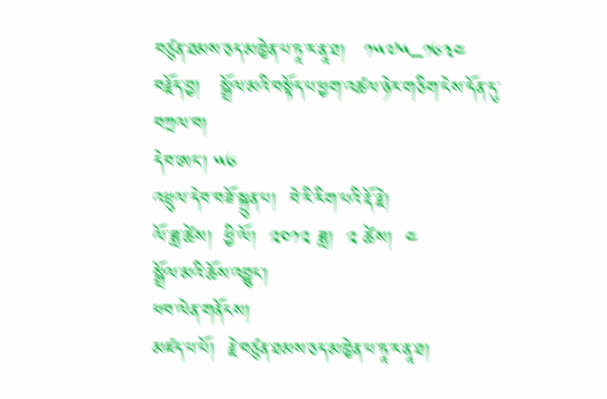བཙུན་ཐམས་ཅད་མཁྱེན་པ་ཏཱ་ར་ནཱ་ཐ།   ༡༥༧༥–༡༦༣༤
བརྗོད་བྱ།   སྒྲོལ་མའི་བསྟོད་པ་ཕྱག་འཚལ་ཉེར་གཅིག་ངེས་དོན་དུ་བཀྲལ་བ།
དེབ་ཨང་། ༥༦
འཕྲུལ་དེབ་བཟོ་སྐྲུན་པ།  བེ་རི་རིག་པའི་རྡོ་རྗེ།
ལོ་ཟླ་ཚེས།  ཕྱི་ལོ།  ༢༠༡༢ ཟླ།  ༢ ཚེས།  ༤
སྒྲོལ་མའི་ཆོས་འབྱུང་།
ཕབ་ལེན་གནོངས།
མཛད་པ་པོ།  རྗེ་བཙུན་ཐམས་ཅད་མཁྱེན་པ་ཏཱ་ར་ནཱ་ཐ།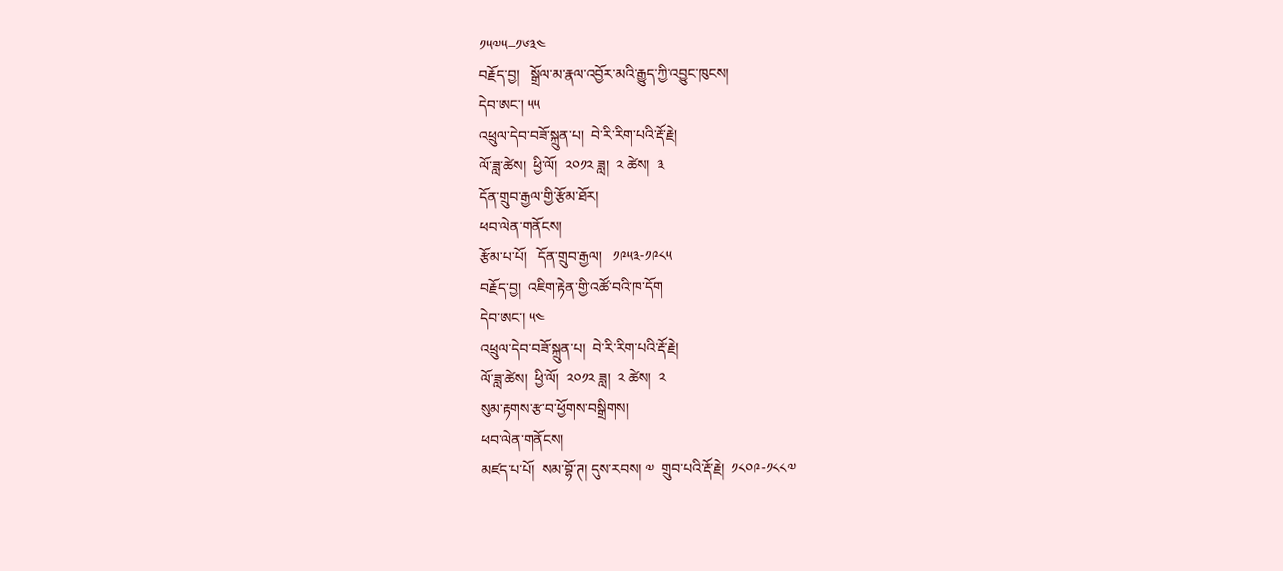༡༥༧༥–༡༦༣༤
བརྗོད་བྱ།   སྒྲོལ་མ་རྣལ་འབྱོར་མའི་རྒྱུད་ཀྱི་འབྱུང་ཁུངས།
དེབ་ཨང་། ༥༥
འཕྲུལ་དེབ་བཟོ་སྐྲུན་པ།  བེ་རི་རིག་པའི་རྡོ་རྗེ།
ལོ་ཟླ་ཚེས།  ཕྱི་ལོ།  ༢༠༡༢ ཟླ།  ༢ ཚེས།  ༣
དོན་གྲུབ་རྒྱལ་གྱི་རྩོམ་ཐོར།
ཕབ་ལེན་གནོངས།
རྩོམ་པ་པོ།   དོན་གྲུབ་རྒྱལ།   ༡༩༥༣-༡༩༨༥
བརྗོད་བྱ།  འཇིག་རྟེན་གྱི་འཚོ་བའི་ཁ་དོག
དེབ་ཨང་། ༥༤
འཕྲུལ་དེབ་བཟོ་སྐྲུན་པ།  བེ་རི་རིག་པའི་རྡོ་རྗེ།
ལོ་ཟླ་ཚེས།  ཕྱི་ལོ།  ༢༠༡༢ ཟླ།  ༢ ཚེས།  ༢
སུམ་རྟགས་རྩ་བ་ཕྱོགས་བསྒྲིགས།
ཕབ་ལེན་གནོངས།
མཛད་པ་པོ།  སམ་བྷོ་ཊ། དུས་རབས། ༧  གྲུབ་པའི་རྡོ་རྗེ།  ༡༨༠༩-༡༨༨༧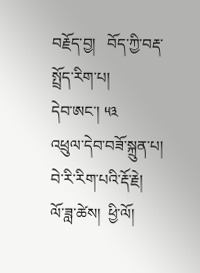བརྗོད་བྱ།   བོད་ཀྱི་བརྡ་སྤྲོད་རིག་པ།
དེབ་ཨང་། ༥༣
འཕྲུལ་དེབ་བཟོ་སྐྲུན་པ།  བེ་རི་རིག་པའི་རྡོ་རྗེ།
ལོ་ཟླ་ཚེས།  ཕྱི་ལོ།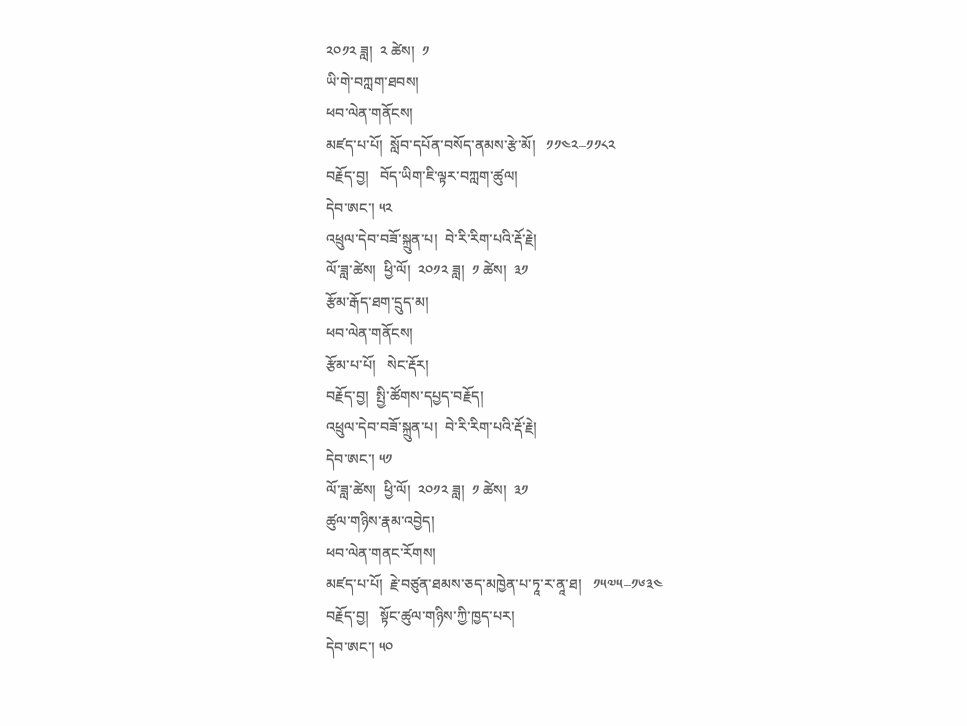༢༠༡༢ ཟླ།  ༢ ཚེས།  ༡
ཡི་གེ་བཀླག་ཐབས།
ཕབ་ལེན་གནོངས།
མཛད་པ་པོ།  སློབ་དཔོན་བསོད་ནམས་རྩེ་མོ།   ༡༡༤༢–༡༡༨༢
བརྗོད་བྱ།   བོད་ཡིག་ཇི་ལྟར་བཀླག་ཚུལ།
དེབ་ཨང་། ༥༢
འཕྲུལ་དེབ་བཟོ་སྐྲུན་པ།  བེ་རི་རིག་པའི་རྡོ་རྗེ།
ལོ་ཟླ་ཚེས།  ཕྱི་ལོ།  ༢༠༡༢ ཟླ།  ༡ ཚེས།  ༣༡
རྩོམ་རྒོད་ཐག་དྲུད་མ།
ཕབ་ལེན་གནོངས།
རྩོམ་པ་པོ།   སེང་རྡོར།
བརྗོད་བྱ།  སྤྱི་ཚོགས་དཔྱད་བརྗོད།
འཕྲུལ་དེབ་བཟོ་སྐྲུན་པ།  བེ་རི་རིག་པའི་རྡོ་རྗེ།
དེབ་ཨང་། ༥༡
ལོ་ཟླ་ཚེས།  ཕྱི་ལོ།  ༢༠༡༢ ཟླ།  ༡ ཚེས།  ༣༡
ཚུལ་གཉིས་རྣམ་འབྱེད།
ཕབ་ལེན་གནང་རོགས།
མཛད་པ་པོ།  རྗེ་བཙུན་ཐམས་ཅད་མཁྱེན་པ་ཏཱ་ར་ནཱ་ཐ།   ༡༥༧༥–༡༦༣༤
བརྗོད་བྱ།   སྟོང་ཚུལ་གཉིས་ཀྱི་ཁྱད་པར།
དེབ་ཨང་། ༥༠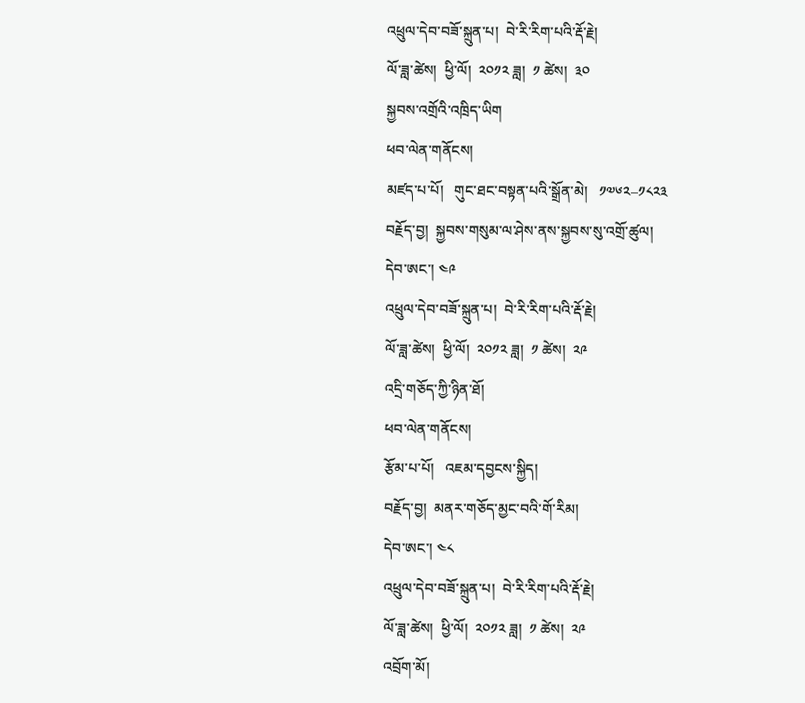འཕྲུལ་དེབ་བཟོ་སྐྲུན་པ།  བེ་རི་རིག་པའི་རྡོ་རྗེ།
ལོ་ཟླ་ཚེས།  ཕྱི་ལོ།  ༢༠༡༢ ཟླ།  ༡ ཚེས།  ༣༠
སྐྱབས་འགྲོའི་འཁྲིད་ཡིག
ཕབ་ལེན་གནོངས།
མཛད་པ་པོ།   གུང་ཐང་བསྟན་པའི་སྒྲོན་མེ།   ༡༧༦༢–༡༨༢༣
བརྗོད་བྱ།  སྐྱབས་གསུམ་ལ་ཤེས་ནས་སྐྱབས་སུ་འགྲོ་ཚུལ།
དེབ་ཨང་། ༤༩
འཕྲུལ་དེབ་བཟོ་སྐྲུན་པ།  བེ་རི་རིག་པའི་རྡོ་རྗེ།
ལོ་ཟླ་ཚེས།  ཕྱི་ལོ།  ༢༠༡༢ ཟླ།  ༡ ཚེས།  ༢༩
འདྲི་གཅོད་ཀྱི་ཉིན་ཐོ།
ཕབ་ལེན་གནོངས།
རྩོམ་པ་པོ།   འཇམ་དབྱངས་སྐྱིད།
བརྗོད་བྱ།  མནར་གཅོད་མྱང་བའི་གོ་རིམ།
དེབ་ཨང་། ༤༨
འཕྲུལ་དེབ་བཟོ་སྐྲུན་པ།  བེ་རི་རིག་པའི་རྡོ་རྗེ།
ལོ་ཟླ་ཚེས།  ཕྱི་ལོ།  ༢༠༡༢ ཟླ།  ༡ ཚེས།  ༢༩
འབྲོག་མོ།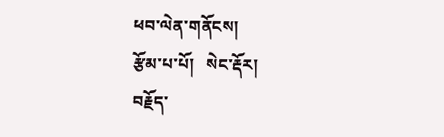ཕབ་ལེན་གནོངས།
རྩོམ་པ་པོ།   སེང་རྡོར།
བརྗོད་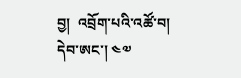བྱ།  འབྲོག་པའི་འཚོ་བ།
དེབ་ཨང་། ༤༧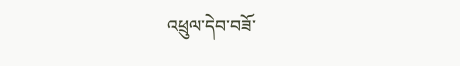འཕྲུལ་དེབ་བཟོ་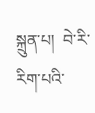སྐྲུན་པ།  བེ་རི་རིག་པའི་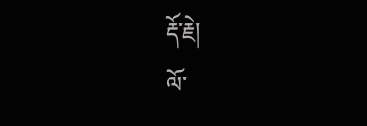རྡོ་རྗེ།
ལོ་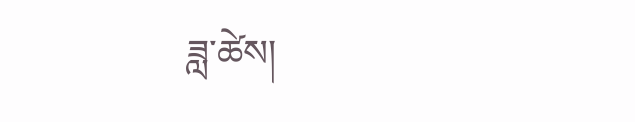ཟླ་ཚེས།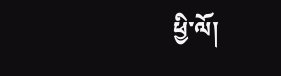ཕྱི་ལོ།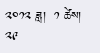༢༠༡༢ ཟླ།  ༡ ཚེས།  ༢༩